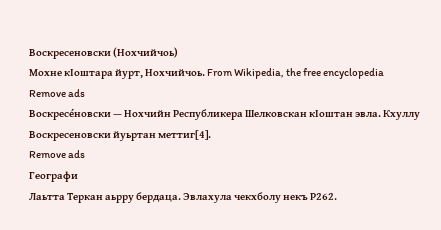Воскресеновски (Нохчийчоь)
Мохне кӀоштара йурт, Нохчийчоь. From Wikipedia, the free encyclopedia
Remove ads
Воскресе́новски — Нохчийн Республикера Шелковскан кӀоштан эвла. Кхуллу Воскресеновски йуьртан меттиг[4].
Remove ads
Географи
Лаьтта Теркан аьрру бердаца. Эвлахула чекхболу некъ Р262.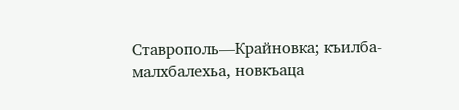Ставрополь—Крайновка; къилба-малхбалехьа, новкъаца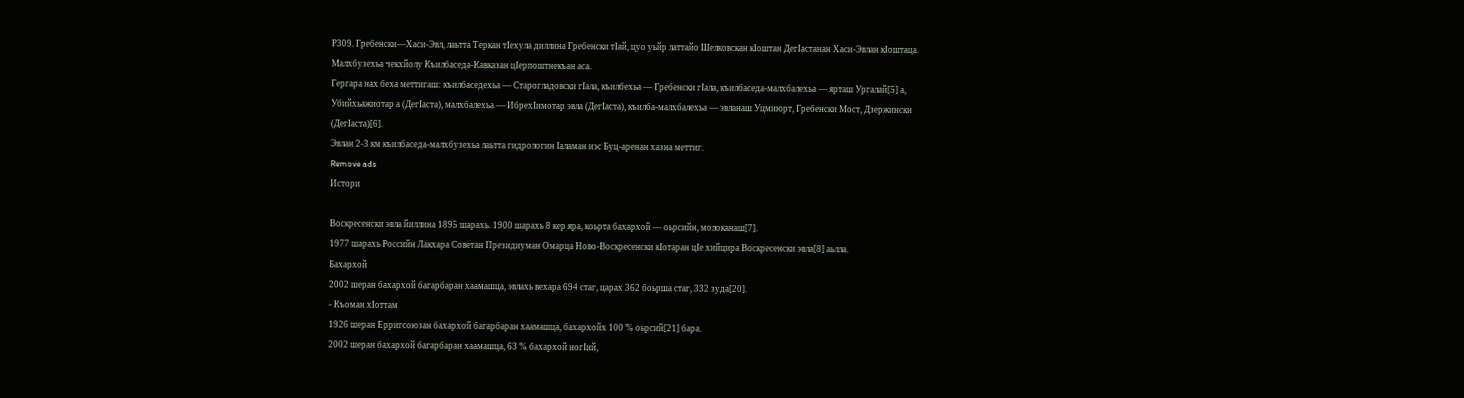Р309. Гребенски—Хаси-Эвл, лаьтта Теркан тӀехула диллина Гребенски тӀай, цуо уьйр латтайо Шелковскан кӀоштан ДегӀастанан Хаси-Эвлан кӀоштаца. Малхбузехьа чекхйолу Къилбаседа-Кавказан цӀерпоштнекъан аса.
Гергара нах беха меттигаш: къилбаседехьа — Старогладовски гӀала, къилбехьа — Гребенски гӀала, къилбаседа-малхбалехьа — ярташ Ургалай[5] а, Убийхьажиотар а (ДегӀаста), малхбалехьа — ИбрехӀимотар эвла (ДегӀаста), къилба-малхбалехьа — эвланаш Уцмиюрт, Гребенски Мост, Дзержински (ДегӀаста)[6].
Эвлан 2-3 км къилбаседа-малхбузехьа лаьтта гидрологин Ӏаламан иэс Буц-аренан хазна меттиг.
Remove ads
Истори

Воскресенски эвла йиллина 1895 шарахь. 1900 шарахь 8 кер яра, коьрта бахархой — оьрсийн, молоканаш[7].
1977 шарахь Российн Лакхара Советан Президиуман Омарца Ново-Воскресенски кӀотаран цӀе хийцира Воскресенски эвла[8] аьлла.
Бахархой
2002 шеран бахархой багарбаран хаамашца, эвлахь вехара 694 стаг, царах 362 боьрша стаг, 332 зуда[20].
- Къоман хӀоттам
1926 шеран Ерригсоюзан бахархой багарбаран хаамашца, бахархойх 100 % оьрсий[21] бара.
2002 шеран бахархой багарбаран хаамашца, 63 % бахархой ногӀий,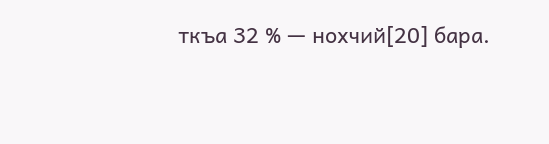ткъа 32 % — нохчий[20] бара.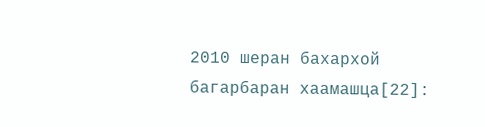2010 шеран бахархой багарбаран хаамашца[22]: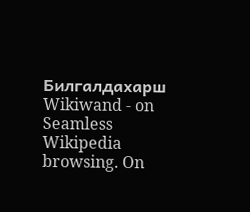Билгалдахарш
Wikiwand - on
Seamless Wikipedia browsing. On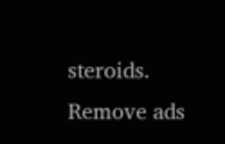steroids.
Remove ads